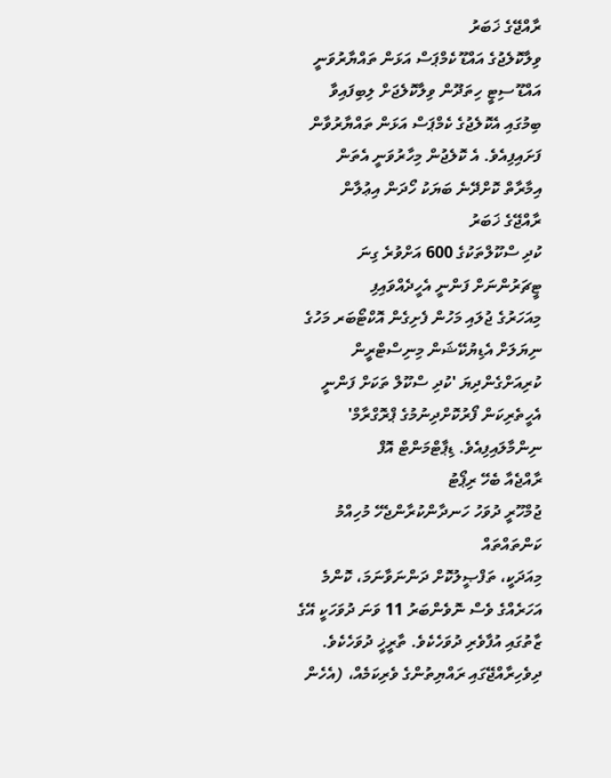ރާއްޖޭގެ ޚަބަރު
ވިލާކޮލެޖުގެ އައްޑޫ ކެމްޕަސް އަޅަން ތައްޔާރުވަނީ
އައްޑޫ ސިޓީ ހިތަދޫން ވިލާކޮލެޖަށް ލިބިފައިވާ ބިމުގައި އެކޮލެޖުގެ ކެމްޕަސް އަޅަން ތައްޔާރުވާން ފަށައިފިއެވެ. އެ ކޮލެޖުން މިހާރުވަނީ އެތަން އިމާރާތް ކޮށްދޭނެ ބަޔަކު ހޯދަން އިޢުލާން
ރާއްޖޭގެ ޚަބަރު
ކުދި ސްކޫލްތަކުގެ 600 އަށްވުރެ ގިނަ ޓީޗަރުންނަށް ފަންނީ އެހީދެއްވައިފި
މިއަހަރުގެ ޖުލައި މަހުން ފެށިގެން އޮކްޓޯބަރ މަހުގެ ނިޔަލަށް އެޑިޔުކޭޝަން މިނިސްޓްރީން ކުރިއަށްގެންދިޔަ 'ކުދި ސްކޫލް ތަކަށް ފަންނީ އެހީތެރިކަން ފޯރުކޮށްދިނުމުގެ ޕްރޮގްރާމް' ނިންމާލައިފިއެވެ. ޑިޕާޓްމަންޓް އޮފް
ރާއްޖެއާ ބެހޭ ރިޕޯޓު
ޖުމްހޫރީ ދުވަހު ހަނދާންކުރާންޖެހޭ މުހިއްމު ކަންތައްތައް
މިއަދަކީ، ތަފްޞީލުކޮށް ދަންނަވާނަމަ، ކޮންމެ އަހަރެއްގެ ވެސް ނޮވެންބަރު 11 ވަނަ ދުވަހަކީ އޭގެ ޒާތުގައި އުފާވެރި ދުވަހެކެވެ. ތާރީޚީ ދުވަހެކެވެ. ދިވެހިރާއްޖޭގައި ރައްޔިތުންގެ ވެރިކަމެއް، (އެހެން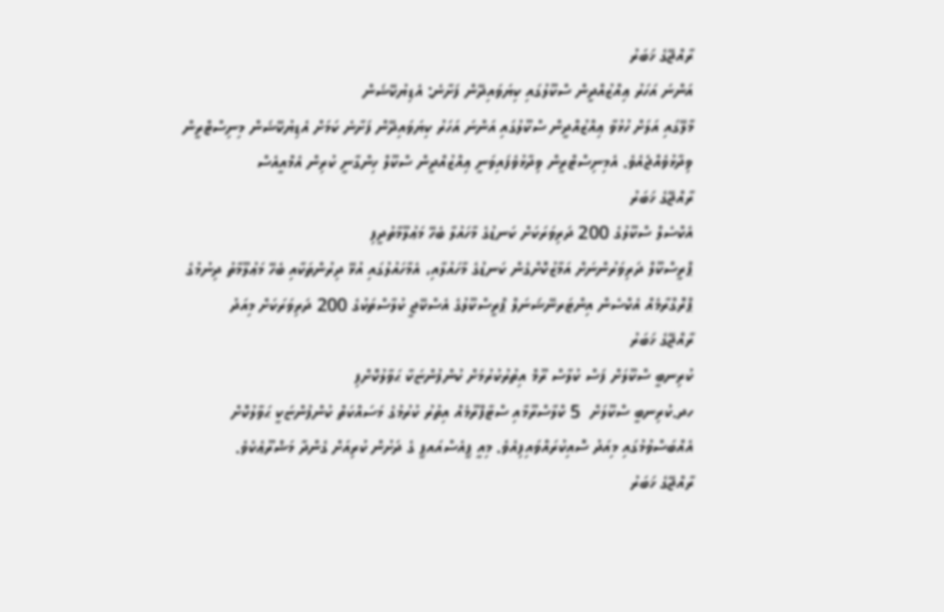ރާއްޖޭގެ ޚަބަރު
އަންނަ އަހަރު ޢިއްޒުއްދީން ސްކޫލުގައި ކިޔަވައިދޭން ފަށާނެ: އެޑިޔުކޭޝަން
މާލޭގައި އަލަށް ހުޅުވާ ޢިއްޒުއްދީން ސްކޫލުގައި އަންނަ އަހަރު ކިޔަވައިދޭން ފަށާނެ ކަމަށް އެޑިޔުކޭޝަން މިނިސްޓްރީން ވިދާޅުވެއްޖެއެވެ. އެމިނިސްޓްރީން ވިދާޅުވެފައިވަނީ ޢިއްޒުއްދީން ސްކޫލް ހިންގާނީ ކުރިން އެމްއީއެސް
ރާއްޖޭގެ ޚަބަރު
އެކްސެލް ސްކޫލުގެ 200 ދަރިވަރަކަށް ކަނޑުގެ މާހައުލާ ބެހޭ މަޢުލޫމާތުދީފި
ޕްރީސްކޫލް ދަރިވަރުންނަށް އަމާޒުކޮށްގެން ކަނޑުގެ މާހައުލާއި، އެމާހައުލުގައި އުޅޭ ދިރުންތަކާއި ބެހޭ މަޢުލޫމާތު ދިނުމުގެ ޕްރޮގްރާމެއް އެކްސެން އިންޓަރނޭޝަނަލް ޕްރީސްކޫލުގެ އެސްކޭޖީ ކުލާސްތަކުގެ 200 ދަރިވަރަކަށް މިއަދު
ރާއްޖޭގެ ޚަބަރު
ކުރިނބީ ސްކޫލަށް ފަސް ކުލާސް ރޫމް އިތުރުކުރުމަށް ކުންފުންޏަކާ ޙަވާލުކޮށްފި
ހދ.ކުރިނބީ ސްކޫލަށް  5 ކްލާސްރޫމާއި ސްޓާފްރޫމެއް އިތުރު ކުރުމުގެ މަސައްކަތް ކުންފުންޏަކީ ޙަވާލުކޮށް އެއްބަސްވުމުގައި މިއަދު ސޮއިކުރައްވައިފިއެވެ. މިއީ ޕީއެސްއައޕީ ގެ ދަށުން ކުރިއަށް ގެންދާ މަޝްރޫޢެކެވެ.
ރާއްޖޭގެ ޚަބަރު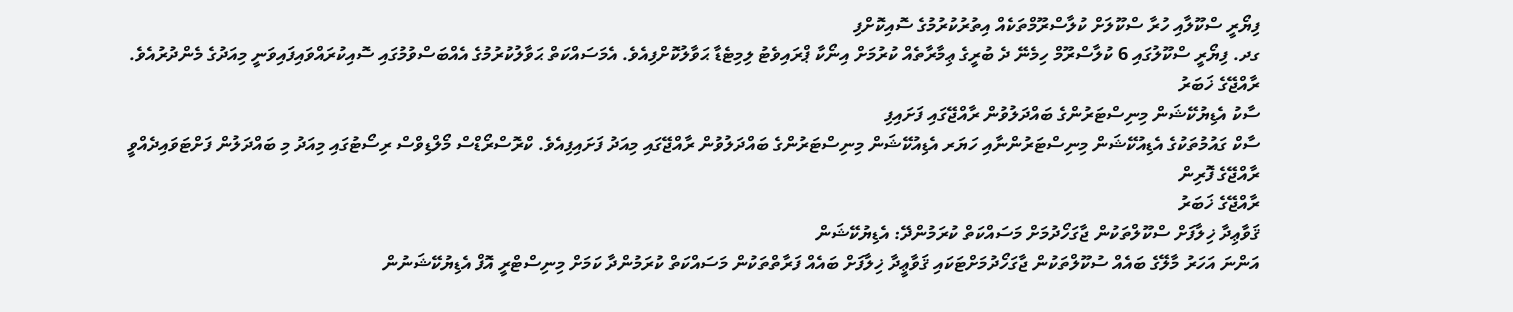ފިޔޯރީ ސްކޫލާއި ހުރާ ސްކޫލަށް ކުލާސްރޫމްތަކެއް އިތުރުކުރުމުގެ ސޮއިކޮށްފި
ގދ. ފިޔޯރީ ސްކޫލުގައި 6 ކުލާސްރޫމް ހިމެނޭ ދެ ބުރީގެ ޢިމާރާތެއް ކުރުމަށް އިނޯކާ ޕްރައިވެޓު ލިމިޓެޑާ ޙަވާލުކޮށްފިއެވެ. އެމަސައްކަތް ޙަވާލުކުރުމުގެ އެއްބަސްވުމުގައި ސޮއިކުރައްވައިފައިވަނީ މިއަދުގެ މެންދުރުއެވެ.
ރާއްޖޭގެ ޚަބަރު
ސާކު އެޑިޔުކޭޝަން މިނިސްޓަރުންގެ ބައްދަލުވުން ރާއްޖޭގައި ފަށައިފި
ސާކް ގައުމުތަކުގެ އެޑިއުކޭޝަން މިނިސްޓަރުންނާއި ހަޔަރ އެޑިއުކޭޝަން މިނިސްޓަރުންގެ ބައްދަލުވުން ރާއްޖޭގައި މިއަދު ފަށައިފިއެވެ. ކްރޮސްރޯޑްސް މޯލްޑިވްސް ރިސޯޓުގައި މިއަދު މި ބައްދަލުން ފަށްޓަވައިދެއްވީ ރާއްޖޭގެ ފޮރިން
ރާއްޖޭގެ ޚަބަރު
ޤަވާޢިދާ ޚިލާފަށް ސްކޫލްތަކުން ޖާގަހޯދުމަށް މަސައްކަތް ކުރަމުންދޭ: އެޑިޔުކޭޝަން
އަންނަ އަހަރު މާލޭގެ ބައެއް ސުކޫލްތަކުން ޖާގަހޯދުމަށްޓަކައި ޤަވާޢީދާ ޚިލާފަށް ބައެއް ފަރާތްތަކުން މަސައްކަތް ކުރަމުންދާ ކަމަށް މިނިސްޓްރީ އޮފް އެޑިޔުކޭޝަނުން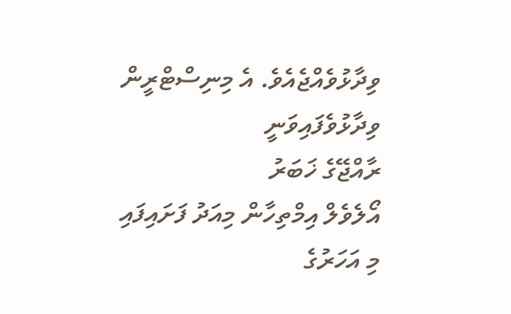ވިދާޅުވެއްޖެއެވެ. އެ މިނިސްޓްރީން ވިދާޅުވެފައިވަނީ
ރާއްޖޭގެ ޚަބަރު
އޯލެވެލް އިމްތިހާން މިއަދު ފަށައިފައި
މި އަހަރުގެ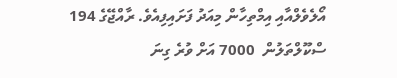އޯލެވެލްއާއި އިމްތިހާން މިއަދު ފަށައިފިއެވެ. ރާއްޖޭގެ 194 ސްކޫލްތަލުން  7000 އަށް ވުރެ ގިނަ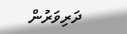ދަރިވަރުން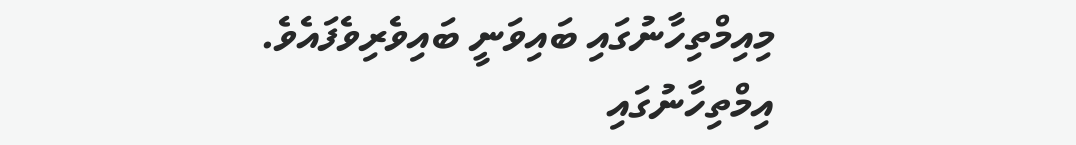މިއިމްތިހާނުގައި ބައިވަނީ ބައިވެރިވެފައެވެ. އިމްތިހާނުގައި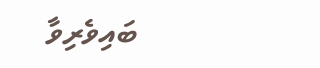ބައިވެރިވާ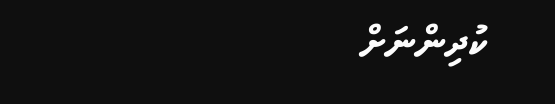ކުދިންނަށް